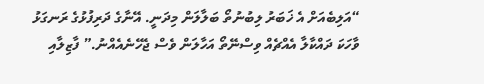“އަލިބެއަށް އެ ޚަބަރު ލިބުނުތޯ ބަލާލަން މިދަނީ. އޭނާގެ ދަރިފުޅުގެ ރަނގަޅު ވާހަކަ ދައްކާލާ އެއްޗެއް ވިސްނޭތޯ އަހާލަން ވެސް ޖެހޭނެއެއްނު.” ފާޒިލާއި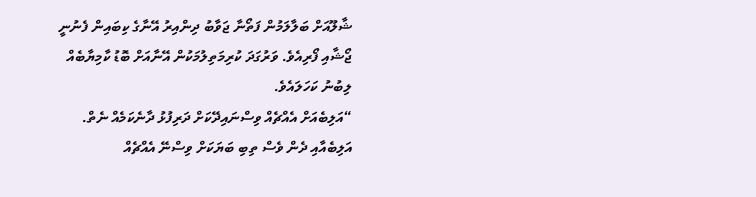ޝާލޫއަށް ބަލާލަމުން ފަތޯނާ ޖަވާބު ދިންއިރު އޭނާގެ ކިބައިން ފެނުނީ ޖޯޝާއި ފޯރިއެވެ. ވަރުގަދަ ކުރިމަތިލުމަކުން އޭނާއަށް ބޮޑު ކާމިޔާބެއް ލިބުނު ކަހަލައެވެ.
“އަލިބެއަށް އެއްޗެއް ވިސްނައިދޭކަށް ދަރިފުޅު ދާނެކަމެއް ނެތް. އަލިބެއާއި ދެން ވެސް ތިބި ބަޔަކަށް ވިސްނޭ އެއްޗެއް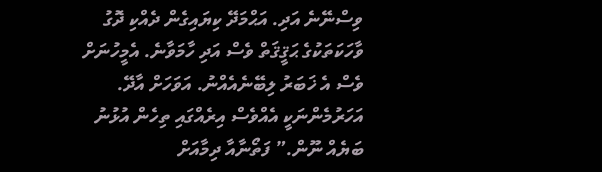ވިސްނޭނެ އަދި. އަޙްމަދޭ ކިޔައިގެން ދެއްކި ދޮގު ވާހަކަތަކުގެ ޙަޤީޤަތް ވެސް އަދި ހާމަވާނެ. އެމީހުނަށް ވެސް އެ ޚަބަރު ލިބޭނެއެއްނު. އަވަހަށް އާދޭ. އަހަރުމެންނަކީ އެއްވެސް އިރެއްގައި ތިހެން އުޅުނު ބަޔެއް ނޫން.” ފަތޯނާއާ ދިމާއަށް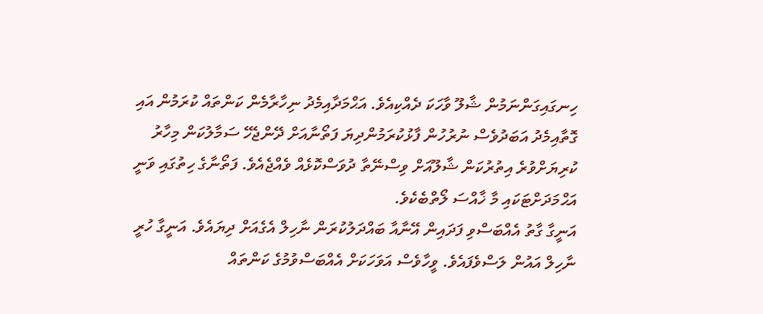ހިނގައިގަންނަމުން ޝާލޫ ވާހަކަ ދެއްކިއެވެ. އަޙްމަދާއިމެދު ނިހާރާމެން ކަންތައް ކުރަމުން އައި ގޮތާއިމެދު އަބަދުވެސް ނުރުހުން ފާޅުކުރަމުންދިޔަ ފަތޯނާއަށް ދޭންޖެހޭ ސަމާލުކަން މިހާރު ކުރިޔަށްވުރެ އިތުރުކަން ޝާލޫއަށް ވިސްނޭތާ ދުވަސްކޮޅެއް ވެއްޖެއެވެ. ފަތޯނާގެ ހިތުގައި ވަނީ އަޙްމަދަށްޓަކައި މާ ޚާއްސަ ލޯތްބެކެވެ.
އަނީގާ ގާތު އެއްބަސްވި ފަދައިން އޭނާއާ ބައްދަލުކުރަން ނާހިލް އެގެއަށް ދިޔައެވެ. އަނީގާ ހުރީ ނާހިލް އައުން ލަސްވެފައެވެ. ވީހާވެސް އަވަހަކަށް އެއްބަސްވުމުގެ ކަންތައް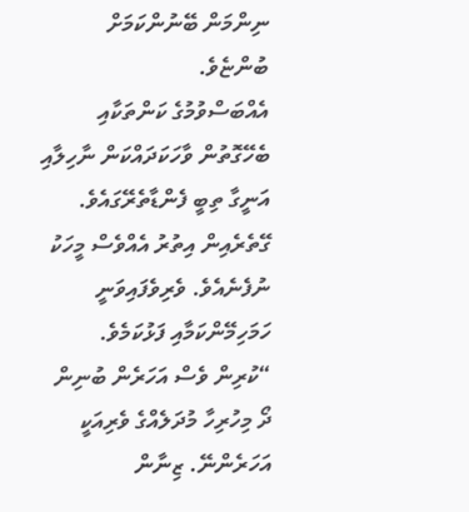ނިންމަން ބޭނުންކަމަށް ބުންޏެވެ.
އެއްބަސްވުމުގެ ކަންތަކާއި ބެހޭގޮތުން ވާހަކަދައްކަން ނާހިލާއި އަނީގާ ތިބީ ފެންޑާތެރޭގައެވެ. ގޭތެރެއިން އިތުރު އެއްވެސް މީހަކު ނުފެނެއެވެ. ވެރިވެފައިވަނީ ހަމަހިމޭންކަމާއި ފަޅުކަމެވެ.
“ކުރިން ވެސް އަހަރެން ބުނިން ދޯ މިހުރިހާ މުދަލެއްގެ ވެރިއަކީ އަހަރެންނޭ. ޒިނާން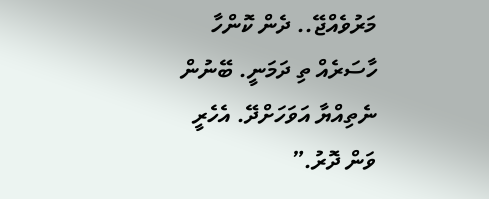މަރުވެއްޖޭ.. ދެން ކޮންހާ ހާސަރެއް ތި ދަމަނީ. ބޭނުން ނެތިއްޔާ އަވަހަށްދޭ. އެހެރީ ވަން ދޮރު.”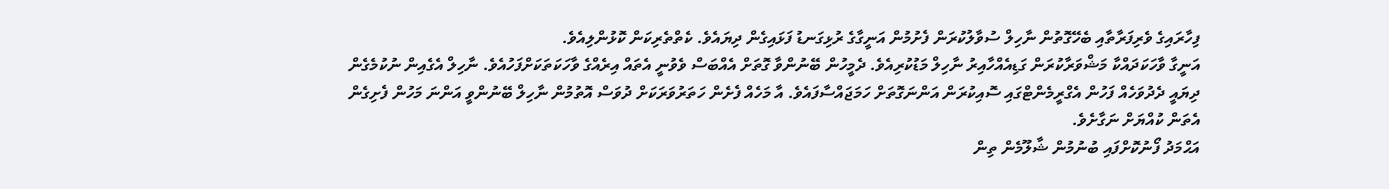ފިހާރައިގެ ވެރިފަރާތާއި ބެހޭގޮތުން ނާހިލް ސުވާލުކުރަން ފެށުމުން އަނީގާގެ ރުޅިގަނޑު ފަޅައިގެން ދިޔައެވެ. ކެތްތެރިކަން ކޮޅުންލިއެވެ.
އަނީގާ ވާހަކަދައްކާ މަޝްވަރާކުރަން ގަޑިއެއްހާއިރު ނާހިލް މަޑުކުރިއެވެ. ދެމީހުން ބޭނުންވާ ގޮތަށް އެއްބަސް ވެވުނީ އެތައް އިރެއްގެ ވާހަކަތަކަށްފަހުއެވެ. ނާހިލް އެގެއިން ނުކުމެގެން ދިޔައީ ދެދުވަހެއް ފަހުން އެގްރީމެންޓްގައި ސޮއިކުރަން އަންނަގޮތަށް ހަމަޖައްސާފައެވެ. އާ މަހެއް ފެށެން ހަތަރުވަރަކަށް ދުވަސް އޮތުމުން ނާހިލް ބޭނުންވީ އަންނަ މަހުން ފެށިގެން އެތަން ކުއްޔަށް ނަގާށެވެ.
އަޙްމަދު ފޯނުކޮށްފައި ބުނުމުން ޝާލޫމެން ތިން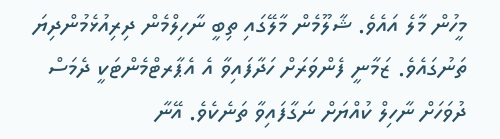މީހުން މާލެ އައެވެ. ޝާލޫމެން މާލޭގައި ތިބީ ނާހިލްމެން ދިރިއުޅެމުންދިޔަ ތަނުގައެވެ. ޒަމާނީ ފެންވަރަށް ހަދާފައިވާ އެ އެޕާރޓްމެންޓަކީ ދެމަސް ދުވަހަށް ނާހިލް ކުއްޔަށް ނަގާފައިވާ ތަނެކެވެ. އޭނާ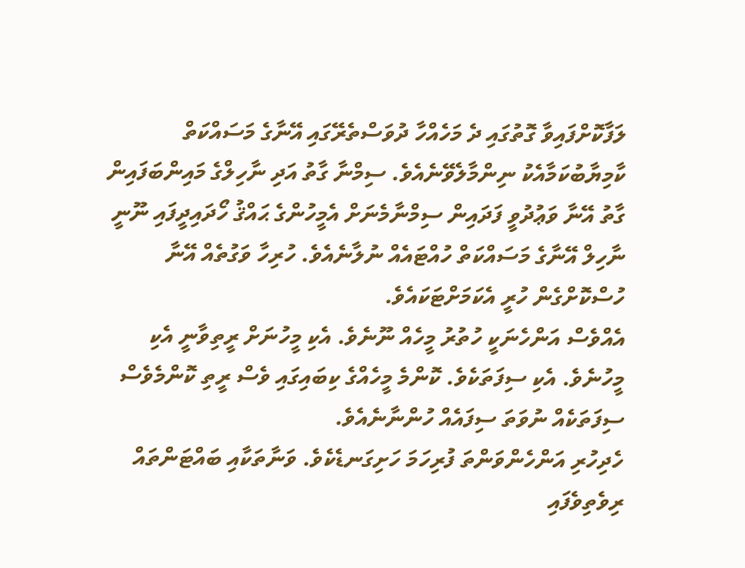ލަފާކޮށްފައިވާ ގޮތުގައި ދެ މަހެއްހާ ދުވަސްތެރޭގައި އޭނާގެ މަސައްކަތް ކާމިޔާބުކަމާއެކު ނިންމާލެވޭނެއެވެ. ސިމްނާ ގާތު އަދި ނާހިލްގެ މައިންބަފައިން ގާތު އޭނާ ވަޢުދުވީ ފަދައިން ސިމްނާމެނަށް އެމީހުންގެ ޙައްޤު ހޯދައިދީފައި ނޫނީ ނާހިލް އޭނާގެ މަސައްކަތް ހުއްޓައެއް ނުލާނެއެވެ. ހުރިހާ ވަގުތެއް އޭނާ ހުސްކޮށްގެން ހުރީ އެކަމަށްޓަކައެވެ.
އެއްވެސް އަންހެނަކީ ހުތުރު މީހެއް ނޫނެވެ. އެކި މީހުނަށް ރީތިވާނީ އެކި މީހުނެވެ. އެކި ސިފަތަކެވެ. ކޮންމެ މީހެއްގެ ކިބައިގައި ވެސް ރީތި ކޮންމެވެސް ސިފަތަކެއް ނުވަތަ ސިފައެއް ހުންނާނެއެވެ.
ހެދިހުރި އަންހެންވަންތަ ފުރިހަމަ ހަށިގަނޑެކެވެ. ވަނާތަކާއި ބައްޓަންތައް ރިވެތިވެފައި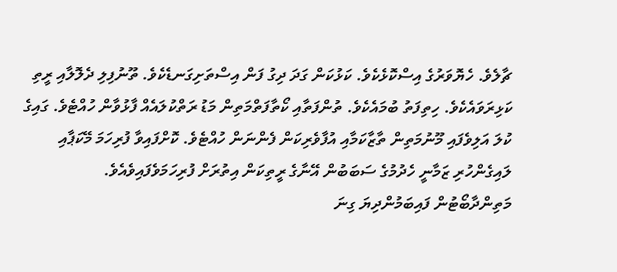ޗާލެވެ. ހެޔޮވަރުގެ އިސްކޮޅެކެވެ. ކަޅުކަން ގަދަ ދިގު ފަން އިސްތަށިގަނޑެކެވެ. ތޫނުފިލި ދެލޮލާއި ރީތި ކަޅިރަވައެކެވެ. ހިތިފަތު ބުމައެކެވެ. ތުންފަތާއި ކޯތާފަތްމަތިން މަޑު ރަތްކުލައެއް ފާޅުވާން ހުއްޓެވެ. ގައިގެ ކުލަ އަލިވެފައި މޫނުމަތިން ތާޒާކަމާއި އުފާވެރިކަން ފެންނަން ހުއްޓެވެ. ކޮށްފައިވާ ފުރިހަމަ މޭކަޕާއި ލައިގެންހުރި ޒަމާނީ ހެދުމުގެ ސަބަބުން އޭނާގެ ރީތިކަން އިތުރަށް ފުރިހަމަވެފައިވެއެވެ.
މަތިންދާބޯޓުން ފައިބަމުންދިޔަ ގިނަ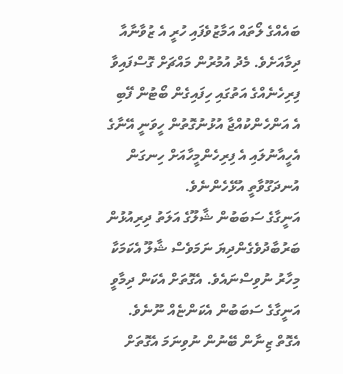ބައެއްގެ ލޯތައް އަމާޒުވެފައި ހުރީ އެ ޒުވާނާއާ ދިމާއަށެވެ. މެދު އުމުރުން މައްޗަށް ގޮސްފައިވާ ފިރިހެނެއްގެ އަތުގައި ހިފައިގެން ބޯޓުން ފޭބި އެ އަންހެންކުއްޖާ އުޅުނުގޮތުން ހީވަނީ އޭނާގެ އެހީއާނުލައި އެ ފިރިހެންމީހާއަށް ހިނގަން އުނދަގޫވާތީ އުޅޭހެންނެވެ.
އަނީގާގެ ސަބަބުން ޝާލޫގެ އަލަތު ދިރިއުޅުން ބަރުބާދުވެގެންދިޔަ ނަމަވެސް ޝާލޫ އެކަމަކާ މިހާރު ނުވިސްނައެވެ. އެގޮތަށް އެކަން ދިމާވީ އަނީގާގެ ސަބަބުން އެކަންޏެއް ނޫނެވެ. އެގޮތް ޒިނާން ބޭނުން ނުވިނަމަ އެގޮތަށް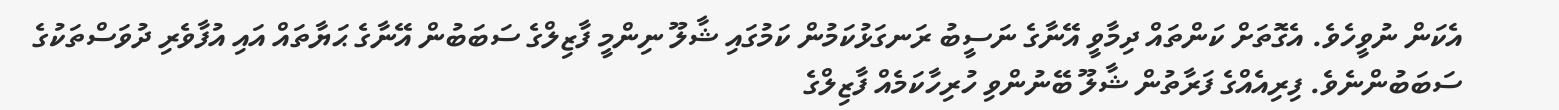އެކަން ނުވީހެވެ. އެގޮތަށް ކަންތައް ދިމާވީ އޭނާގެ ނަސީބު ރަނގަޅުކަމުން ކަމުގައި ޝާލޫ ނިންމީ ފާޒިލްގެ ސަބަބުން އޭނާގެ ޙަޔާތައް އައި އުފާވެރި ދުވަސްތަކުގެ ސަބަބުންނެވެ. ފިރިއެއްގެ ފަރާތުން ޝާލޫ ބޭނުންވި ހުރިހާކަމެއް ފާޒިލްގެ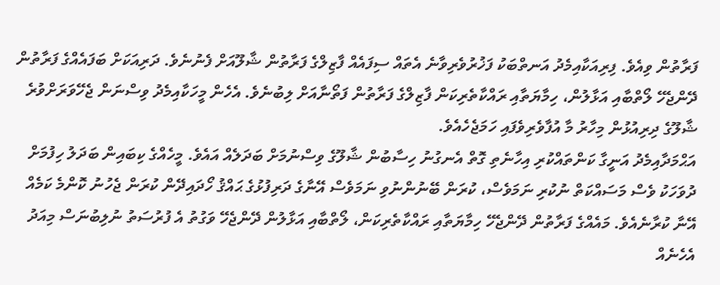ފަރާތުން ވިއެވެ. ފިރިއަކާއިމެދު އަނތްބަކު ފަޚުރުވެރިވާނެ އެތައް ސިފައެއް ފާޒިލްގެ ފަރާތުން ޝާލޫއަށް ފެނުނެވެ. ދަރިއަކަށް ބަފައެއްގެ ފަރާތުން ދޭންޖެހޭ ލޯތްބާއި އަޅާލުން، ހިމާޔަތާއި ރައްކާތެރިކަން ފާޒިލްގެ ފަރާތުން ފަތޯނާއަށް ލިބުނެވެ. އެހެން މީހަކާއިމެދު ވިސްނަން ޖެހޭވަރަށްވުރެ ޝާލޫގެ ދިރިއުޅުން މިހާރު މާ އުފާވެރިވެފައި ހަމަޖެހެއެވެ.
އަޙްމަދާއިމެދު އަނީގާ ކަންތައްކުރި އިހާނެތި ގޮތް އެނގުނު ހިސާބުން ޝާލޫގެ ވިސްނުމަށް ބަދަލެއް އައެވެ. މީހެއްގެ ކިބައިން ބަދަލު ހިފުމަށް ދުވަހަކު ވެސް މަސައްކަތް ނުކުރި ނަމަވެސް، ކުރަން ބޭނުންނުވި ނަމަވެސް އޭނާގެ ދަރިފުޅުގެ ޙައްޤު ހޯދައިދޭން ކުރަން ޖެހުނު ކޮންމެ ކަމެއް އޭނާ ކުރާނެއެވެ. މައެއްގެ ފަރާތުން ދޭންޖެހޭ ހިމާޔަތާއި ރައްކާތެރިކަން، ލޯތްބާއި އަޅާލުން ދޭންޖެހޭ ވަގުތު އެ ފުރުސަތު ނުލިބުނަސް މިއަދު އެހެނެއް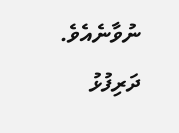ނުވާނެއެވެ. ދަރިފުޅު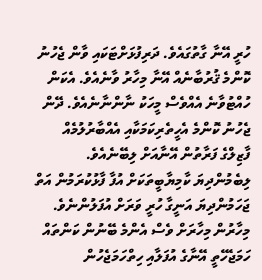ހުރީ އޭނާ ގާތުގައެވެ. ދަރިފުޅަށްޓަކައި ވާން ޖެހުނު ކޮންމެ ޤުރުބާނެއް އޭނާ މިހާރު ވާނެއެވެ. އެކަން ހުއްޓުވާނެ އެއްވެސް މީހަކު ނާންނާނެއެވެ. ދޭން ޖެހުނު ކޮންމެ އެހީތެރިކަމަކާއި އެއްބާރުލުމެއް ފާޒިލްގެ ފަރާތުން އޭނާއަށް ލިބޭނެއެވެ.
ލިބެމުންދިޔަ ކާމިޔާބީތަކަށް އުފާ ފާޅުކުރަމުން އަތް ޖަހަމުންދިޔަ އަނީގާ ހުރީ ވަރަށް އުފަލުންނެވެ. މިހާރުން މިހާރަށް ވެސް އެންމެ ބޭނުން ކަންތައް ހަމަޖެހޭތީ އޭނާގެ އުފަލާއި ހިތްހަމަޖެހުން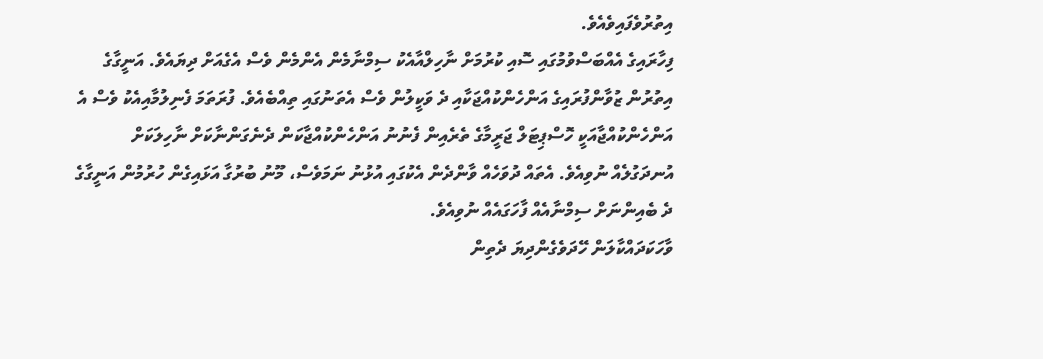އިތުރުވެފައިވެއެވެ.
ފިހާރައިގެ އެއްބަސްވުމުގައި ސޮއި ކުރުމަށް ނާހިލްއާއެކު ސިމްނާމެން އެންމެން ވެސް އެގެއަށް ދިޔައެވެ. އަނީގާގެ އިތުރުން ޒުވާންފުރައިގެ އަންހެންކުއްޖަކާއި ދެ ވަކީލުން ވެސް އެތަނުގައި ތިއްބެއެވެ. ފުރަތަމަ ފެނިލުމާއިއެކު ވެސް އެ އަންހެންކުއްޖާއަކީ ހޮސްޕިޓަލް ޖަރީމާގެ ތެރެއިން ފެނުނު އަންހެންކުއްޖާކަން ދެނެގަންނާކަށް ނާހިލަކަށް އުނދަގުލެއް ނުވިއެވެ. އެތައް ދުވަހެއް ވާންދެން އެކުގައި އުޅުނު ނަމަވެސް، މޫނު ބުރުގާ އަޅައިގެން ހުރުމުން އަނީގާގެ ދެ ބެއިންނަށް ސިމްނާއެއް ފާހަގައެއް ނުވިއެވެ.
ވާހަކަދައްކާލަން ހޭދަވެގެންދިޔަ ދެތިން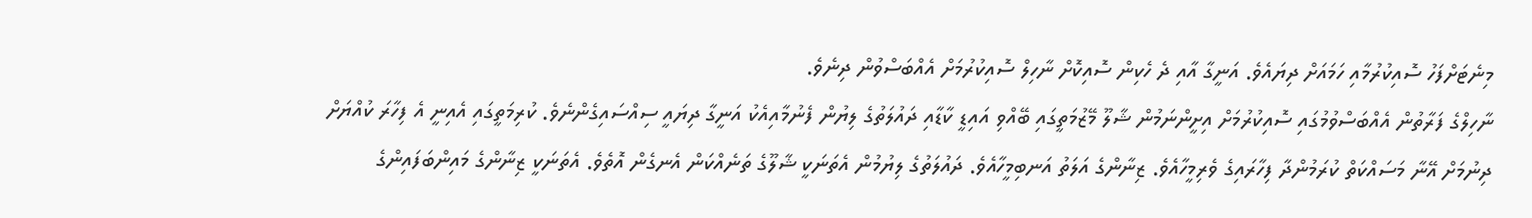މިނެޓަށްފަހު ސޮއިކުރުމާއި ހަމައަށް ދިޔައެވެ. އަނީގާ އާއި ދެ ހެކިން ސޮއިކޮށް ނާހިލް ސޮއިކުރުމަށް އެއްބަސްވުން ދިނެވެ.
ނާހިލްގެ ފަރާތުން އެއްބަސްވުމުގައި ސޮއިކުރުމަށް އިށީންނަމުން ޝާލޫ މޭޒުމަތީގައި ބޭއްވި އައިޑީ ކާޑާއި ދައުލަތުގެ ލިޔުން ފެނުމާއިއެކު އަނީގާ ދިޔައީ ސިއްސައިގެންނެވެ. ކުރިމަތީގައި އެއިނީ އެ ފިހާރަ ކުއްޔަށް ދިނުމަށް އޭނާ މަސައްކަތް ކުރަމުންދާ ފިހާރައިގެ ވެރިމީހާއެވެ. ޒިނާންގެ އަލަތު އަނބިމީހާއެވެ. ދައުލަތުގެ ލިޔުމުން އެތަނަކީ ޝާލޫގެ ތަނެއްކަން އެނގެން އޮތެވެ. އެތަނަކީ ޒިނާންގެ މައިންބަފައިންގެ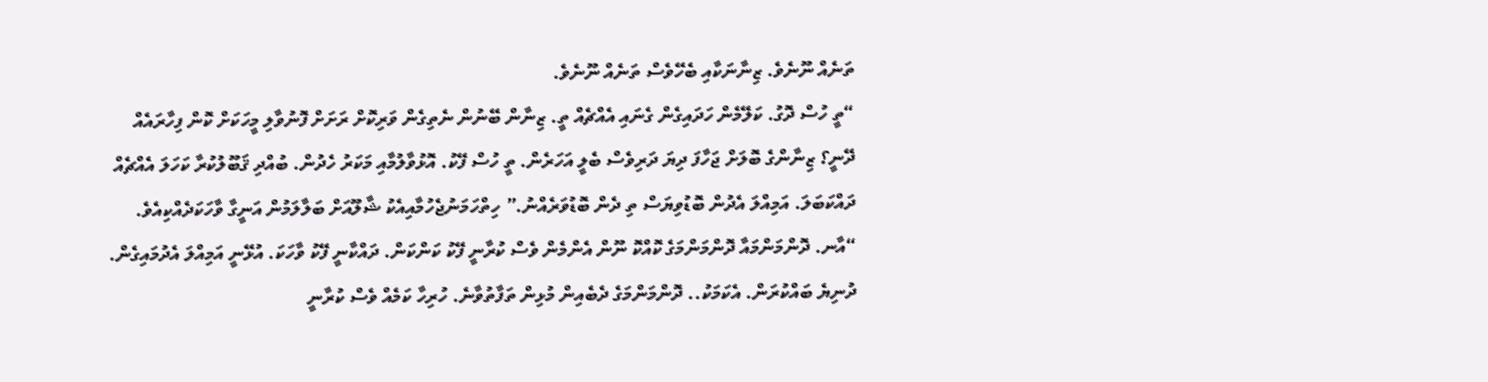ތަނެއް ނޫނެވެ. ޒިނާނަކާއި ބެހޭވެސް ތަނެއް ނޫނެވެ.
“ތީ ހުސް ދޮގު. ކަލޭމެން ހަދައިގެން ގެނައި އެއްޗެއް ތީ. ޒިނާން ބޭނުން ނެތިގެން ވަރިކޮށް ރަށަށް ފޮނުވާލި މީހަކަށް ކޮން ފިހާރައެއް ދޭނީ؟ ޒިނާންގެ ބޮލަށް ޖަހާފަ ދިޔަ ދަރިވެސް ބެލީ އަހަރެން. ތީ ހުސް ފޭކު. އޮޅުވާލުމާއި މަކަރު ހެދުން. ބުއްދި ޤަބޫލުކުރާ ކަހަލަ އެއްޗެއް ދައްކަބަލަ. އަމިއްލަ އެދުން ބޮޑުވިޔަސް ތި ދެން ބޮޑުވަރެއްނު.” ހިތްހަމަނުޖެހުމާއިއެކު ޝާލޫއަށް ބަލާލަމުން އަނީގާ ވާހަކަދެއްކިއެވެ.
“އާނ. ދޮންމަންމައާ ދޮންމަންމަގެ ކޮއްކޮ ނޫން އެންމެން ވެސް ކުރާނީ ފޭކު ކަންކަން. ދައްކާނީ ފޭކު ވާހަކަ. އުޅޭނީ އަމިއްލަ އެދުމައިގެން. ދުނިޔެ ބައްކުރަން. އެކަމަކު.. ދޮންމަންމަގެ ދެބެއިން މުޅިން ތަފާތުވާނެ. ހުރިހާ ކަމެއް ވެސް ކުރާނީ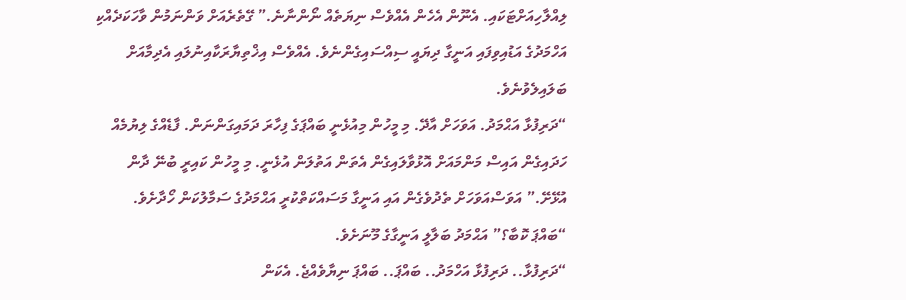ލިއްލާހިއަށްޓަކައި. އެނޫން އެހެން އެއްވެސް ނިޔަތެއް ނޯންނާނެ.” ގޭތެރެއަށް ވަންނަމުން ވާހަކަދެއްކި އަހްމަދުގެ އަޑުއިވިފައި އަނީގާ ދިޔައީ ސިއްސައިގެންނެވެ. އެއްވެސް އިޚްތިޔާރަކާއިނުލައި އެދިމާއަށް ބަލައިލެވުނެވެ.
“ދަރިފުޅާ އަޙްމަދު. އަވަހަށް އާދޭ. މި މީހުން މިއުޅެނީ ބައްޕަގެ ފިހާރަ ދަމައިގަންނަން. ފާޑެއްގެ ލިޔުމެއް ހަދައިގެން އައިސް މަންމައަށް އޮޅުވާލައިގެން އެތަން އަތުލަން އުޅެނީ. މި މީހުން ކައިރީ ބުނޭ ދާން އުޅޭށޭ.” އަވަސްއަވަހަށް ތެދުވެގެން އައި އަނީގާ މަސައްކަތްކުރީ އަޙްމަދުގެ ސަމާލުކަން ހޯދާށެވެ.
“ބައްޕަ ކޮބާ؟” އަޙްމަދު ބަލާލީ އަނީގާގެ މޫނަށެވެ.
“ދަރިފުޅާ.. ދަރިފުޅާ އަހްމަދު.. ބައްޕަ.. ބައްޕަ ނިޔާވެއްޖެ. އެކަން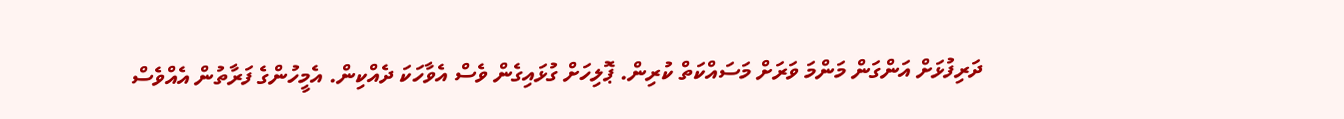ދަރިފުޅަށް އަންގަން މަންމަ ވަރަށް މަސައްކަތް ކުރިން. ޕޮލިހަށް ގުޅައިގެން ވެސް އެވާހަކަ ދެއްކިން. އެމީހުންގެ ފަރާތުން އެއްވެސް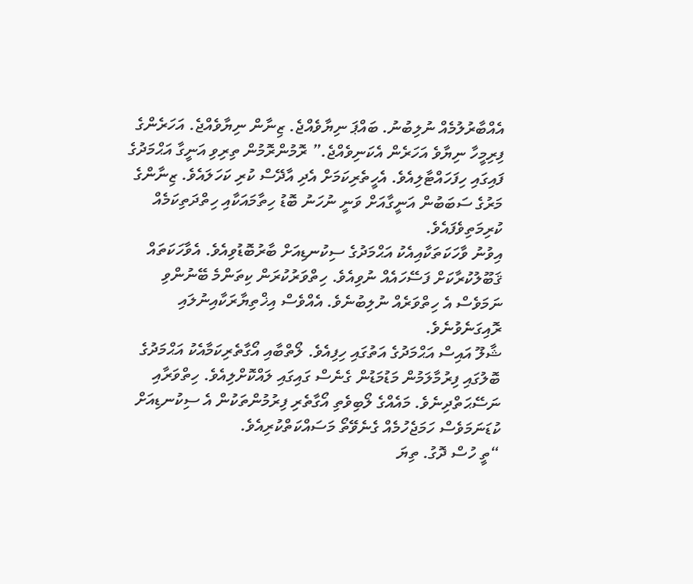އެއްބާރުލުމެއް ނުލިބުނު. ބައްޕަ ނިޔާވެއްޖެ. ޒިނާން ނިޔާވެއްޖެ. އަހަރެންގެ ފިރިމީހާ ނިޔާވެ އަހަރެން އެކަނިވެއްޖެ.” ރޮމުންރޮމުން ތިރިވި އަނީގާ އަޙްމަދުގެ ފައިގައި ހިފަހައްޓާލިއެވެ. އެހީތެރިކަމަށް އެދި އާދޭސް ކުރި ކަހަލައެވެ. ޒިނާންގެ މަރުގެ ސަބަބުން އަނީގާއަށް ވަނީ ނުހަނު ބޮޑު ހިތާމައަކާއި ހިތްދަތިކަމެއް ކުރިމަތިވެފައެވެ.
އިވުނު ވާހަކަތަކާއިއެކު އަޙްމަދުގެ ސިކުނޑިއަށް ބާރުބޮޑުވިއެވެ. އެވާހަކަތައް ޤަބޫލުކުރާކަށް ފަސޭހައެއް ނުވިއެވެ. ހިތްވަރުކުރަން ކިތަންމެ ބޭނުންވި ނަމަވެސް އެ ހިތްވަރެއް ނުލިބުނެވެ. އެއްވެސް އިޚްތިޔާރަކާއިނުލައި ރޮއިގަނެވުނެވެ.
ޝާލޫ އައިސް އަޙްމަދުގެ އަތުގައި ހިފިއެވެ. ލޯތްބާއި އޯގާތެރިކަމާއެކު އަޙްމަދުގެ ބޮލުގައި ފިރުމާލަމުން މަޑުމަޑުން ގެނެސް ގައިގައި ލައްކޮށްލިއެވެ. ހިތްވަރާއި ނަސޭޙަތްދިނެވެ. މައެއްގެ ލޯބިވެތި އޯގާތެރި ފިރުމުންތަކުން އެ ސިކުނޑިއަށް ކުޑަނަމަވެސް ހަމަޖެހުމެއް ގެނެވޭތޯ މަސައްކަތްކުރިއެވެ.
“ތީ ހުސް ދޮގު. ތިޔަ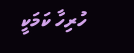ހުރިހާ ކަމަކީ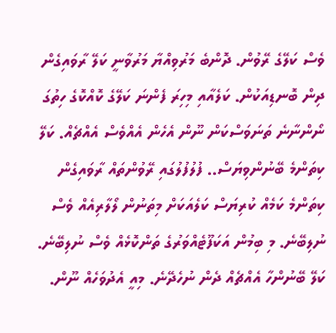ވެސް ކަލޭގެ ރޭވުން. ދޮންބެ މަރުވިއްޔާ މަރުވާނީ ކަލޭ ރާވައިގެން ދިން ބޮނޑިއަކުން. ކަލެއާއި މިހިރަ ފެންނަ ކަލޭގެ ކޮއްކޮގެ ހިތުގަ ނޯންނާނެ ތަނަވަސްކަން ނޫން އެހެން އެއްވެސް އެއްޗެއް. ކަލޭ ކިތަންމެ ބޭނުންވިޔަސް.. ފުލުފުލުގައި ރޭވުންތައް ރާވައިގެން ކިތަންމެ ކަމެއް ކުރިޔަސް ކަލެއަކަށް މިތަނުން ލޯލާރިއެއް ވެސް ނުލިބޭނެ. މި ބިމުން އަކަފޫޓެއްވަރުގެ ތަންކޮޅެއް ވެސް ނުލިބޭނެ. ކަލޭ ބޭނުންހާ އެއްޗެއް ދެން ނުހެދޭނެ. މިއީ އެދުވަހެއް ނޫން.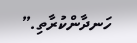ހަނދާންކުރާތި.”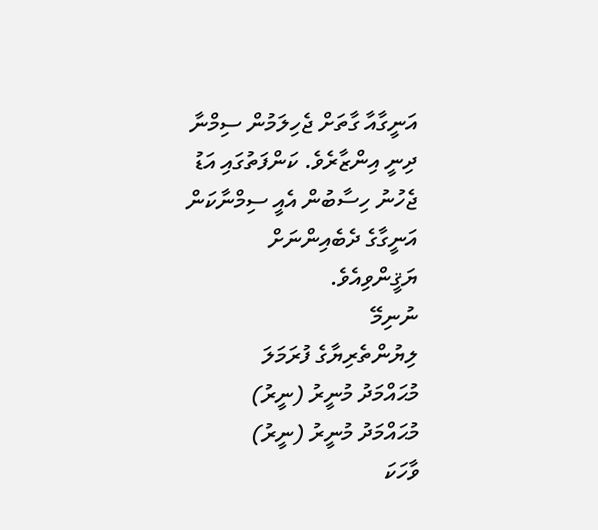އަނީގާއާ ގާތަށް ޖެހިލަމުން ސިމްނާ ދިނީ އިންޒާރެވެ. ކަންފަތުގައި އަޑު ޖެހުނު ހިސާބުން އެއީ ސިމްނާކަން އަނީގާގެ ދެބެއިންނަށް ޔަޤީންވިއެވެ.
ނުނިމޭ
ލިޔުންތެރިޔާގެ ފުރަމަލަ
މުޙައްމަދު މުނީރު (ނީރު)
މުޙައްމަދު މުނީރު (ނީރު)
ވާހަކަ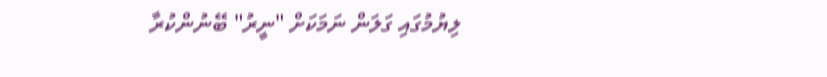ލިޔުމުގައި ގަލަން ނަމަކަށް "ނީރު" ބޭނުންކުރާ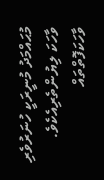މުޙައްމަދު މުނީރަކީ ހުނަރުވެރި ވާހަކަ ލިޔުންތެރިއެކެވެ. ވާހަކަފޮތްތައް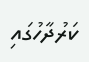ކަރުދާހުގައި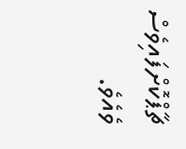ޗާޕްކޮށްފައިވެސް ވެއެވެ.